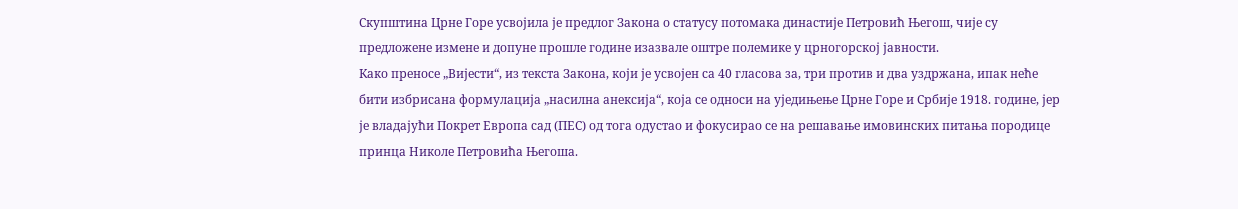Скупштина Црне Горе усвојила је предлог Закона о статусу потомака династије Петровић Његош, чије су предложене измене и допуне прошле године изазвале оштре полемике у црногорској јавности.
Како преносе „Вијести“, из текста Закона, који је усвојен са 40 гласова за, три против и два уздржана, ипак неће бити избрисана формулација „насилна анексија“, која се односи на уједињење Црне Горе и Србије 1918. године, јер је владајући Покрет Европа сад (ПЕС) од тога одустао и фокусирао се на решавање имовинских питања породице принца Николе Петровића Његоша.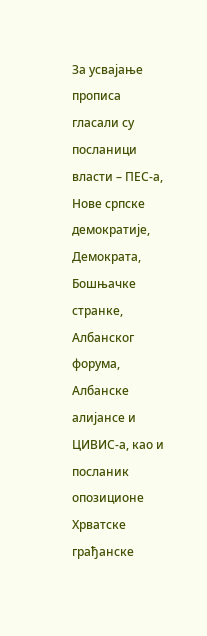За усвајање прописа гласали су посланици власти – ПЕС-а, Нове српске демократије, Демократа, Бошњачке странке, Албанског форума, Албанске алијансе и ЦИВИС-а, као и посланик опозиционе Хрватске грађанске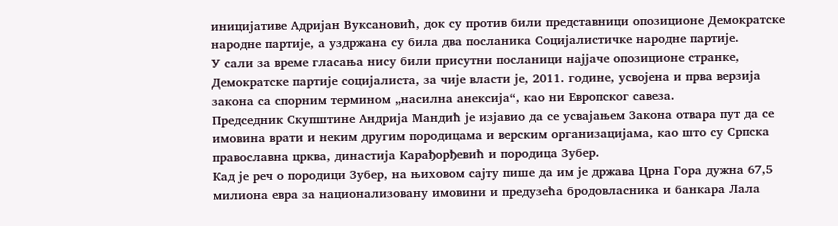иницијативе Адријан Вуксановић, док су против били представници опозиционе Демократске народне партије, а уздржана су била два посланика Социјалистичке народне партије.
У сали за време гласања нису били присутни посланици најјаче опозиционе странке, Демократске партије социјалиста, за чије власти је, 2011. године, усвојена и прва верзија закона са спорним термином „насилна анексија“, као ни Европског савеза.
Председник Скупштине Андрија Мандић је изјавио да се усвајањем Закона отвара пут да се имовина врати и неким другим породицама и верским организацијама, као што су Српска православна црква, династија Карађорђевић и породица Зубер.
Кад је реч о породици Зубер, на њиховом сајту пише да им је држава Црна Гора дужна 67,5 милиона евра за национализовану имовини и предузећа бродовласника и банкара Лала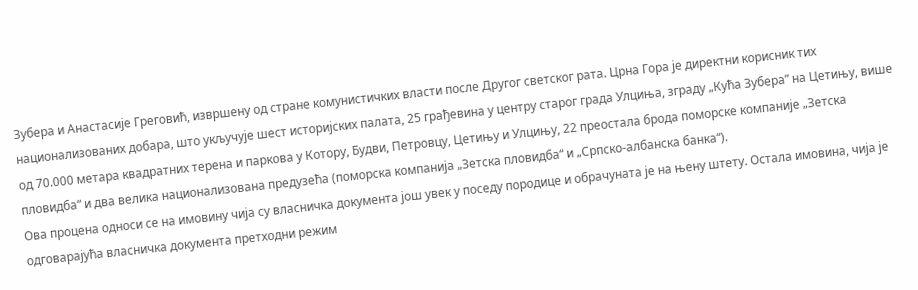Зубера и Анастасије Греговић, извршену од стране комунистичких власти после Другог светског рата. Црна Гора је директни корисник тих национализованих добара, што укључује шест историјских палата, 25 грађевина у центру старог града Улциња, зграду „Кућа Зубера” на Цетињу, више од 70.000 метара квадратних терена и паркова у Котору, Будви, Петровцу, Цетињу и Улцињу, 22 преостала брода поморске компаније „Зетска пловидба“ и два велика национализована предузећа (поморска компанија „Зетска пловидба“ и „Српско-албанска банка“).
Ова процена односи се на имовину чија су власничка документа још увек у поседу породице и обрачуната је на њену штету. Остала имовина, чија је одговарајућа власничка документа претходни режим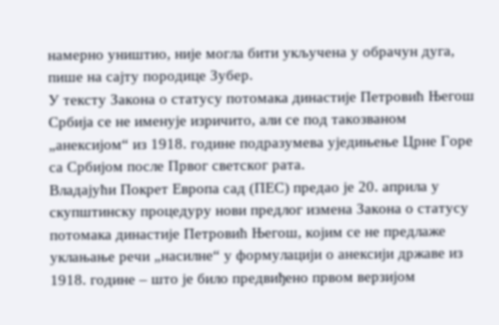намерно уништио, није могла бити укључена у обрачун дуга, пише на сајту породице Зубер.
У тексту Закона о статусу потомака династије Петровић Његош Србија се не именује изричито, али се под такозваном „анексијом“ из 1918. године подразумева уједињење Црне Горе са Србијом после Првог светског рата.
Владајући Покрет Европа сад (ПЕС) предао је 20. априла у скупштинску процедуру нови предлог измена Закона о статусу потомака династије Петровић Његош, којим се не предлаже уклањање речи „насилне“ у формулацији о анексији државе из 1918. године – што је било предвиђено првом верзијом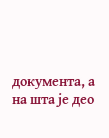документа, а на шта је део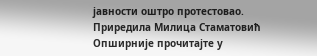јавности оштро протестовао.
Приредила Милица Стаматовић
Опширније прочитајте у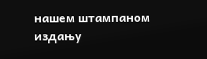нашем штампаном издању